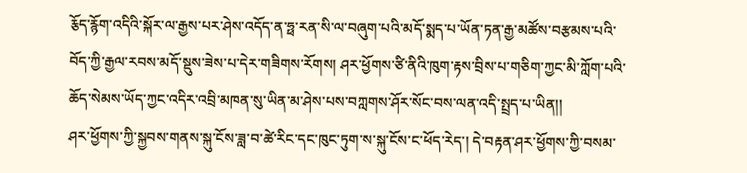རྕོད་རྙོག་འདིའི་སྐོར་ལ་རྒྱས་པར་ཤེས་འདོད་ན་ཧྥ་རན་སི་ལ་བཞུག་པའི་མདོ་སྨད་པ་ཡོན་ཏན་རྒྱ་མཚོས་བརྩམས་པའི་བོད་ཀྱི་རྒྱལ་རབས་མདོ་སྡུས་ཟེས་པ་དེར་གཟིགས་རོགས། ཤར་ཕྱོགས་ཙི་ནིའི་ཁུག་རྟས་བྲིས་པ་གཅིག་ཀྱང་མི་ཀློག་པའི་ཆོད་སེམས་ཡོད་ཀྱང་འདིར་འབྲི་མཁན་སུ་ཡིན་མ་ཤེས་པས་བཀླགས་ཤོར་སོང་བས་ལན་འདི་སྤྲད་པ་ཡིན།།
ཤར་ཕྱོགས་ཀྱི་སྐྱབས་གནས་སྐུ་ངོས་ཟླ་བ་ཚེ་རིང་དང་ཁུང་ཏུག་ས་སྐུ་ངོས་ང་ཕོད་རེད་། དེ་བརྟན་ཤར་ཕྱོགས་ཀྱི་བསམ་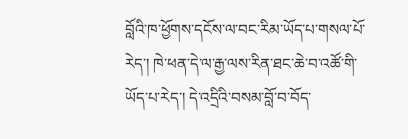བློའི་ཁ་ཕྱོགས་དངོས་ལ་བང་རིམ་ཡོད་པ་གསལ་པོ་རེད་། ཁེ་ཕན་དེ་ལ་རྒྱ་ལས་རིན་ཐང་ཆེ་བ་འཚོ་གི་ཡོད་པ་རེད་། དེ་འདྲིའི་བསམ་བློ་བ་བོད་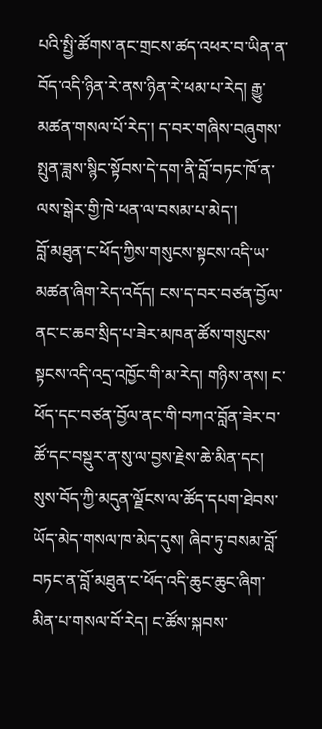པའི་སྤྱི་ཚོགས་ནང་གྲངས་ཚད་འཕར་བ་ཡིན་ན་བོད་འདི་ཉིན་རེ་ནས་ཉིན་རེ་ཕམ་པ་རེད། རྒྱུ་མཚན་གསལ་པོ་རེད་། ད་བར་གཞིས་བཞུགས་སྤུན་ཟླས་སྙིང་སྟོབས་དེ་དག་ནི་བློ་བཏང་ཁོ་ན་ལས་སྒེར་གྱི་ཁེ་ཕན་ལ་བསམ་པ་མེད་།
བློ་མཐུན་ང་ཕོད་ཀྱིས་གསུངས་སྟངས་འདི་ཡ་མཚན་ཞིག་རེད་འདོད། ངས་ད་བར་བཙན་བྱོལ་ནང་ང་ཆབ་སྲིད་པ་ཟེར་མཁན་ཚོས་གསུངས་སྟངས་འདི་འདྲ་འཁྱོང་གི་མ་རེད། གཉིས་ནས། ང་ཕོད་དང་བཙན་བྱོལ་ནང་གི་བཀའ་བློན་ཟེར་བ་ཚོ་དང་བསྡུར་ན་སུ་ལ་བྱས་རྗེས་ཆེ་མིན་དང། སུས་བོད་ཀྱི་མདུན་ལྗོངས་ལ་ཚོད་དཔག་ཐེབས་ཡོད་མེད་གསལ་ཁ་མེད་དུས། ཞིབ་ཏུ་བསམ་བློ་བཏང་ན་བློ་མཐུན་ང་ཕོད་འདི་ཆུང་ཆུང་ཞིག་མིན་པ་གསལ་བོ་རེད། ང་ཚོས་སྐབས་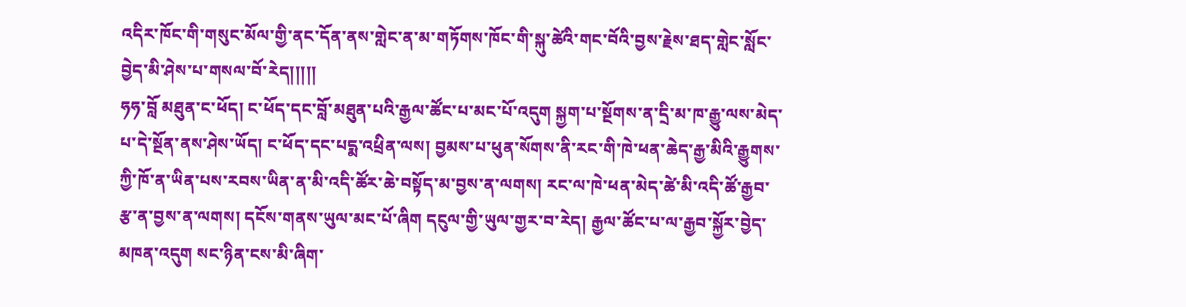འདིར་ཁོང་གི་གསུང་མོལ་གྱི་ནང་དོན་ནས་གླེང་ན་མ་གཏོགས་ཁོང་གི་སྐུ་ཚེའི་གང་བོའི་བྱས་རྗེས་ཐད་གླེང་སློང་བྱེད་མི་ཤེས་པ་གསལ་བོ་རེད།།།།།
ཧཧ་བློ མཐུན་ང་ཕོད། ང་ཕོད་དང་བློ་མཐུན་པའི་རྒྱལ་ཚོང་པ་མང་པོ་འདུག སྐྱག་པ་སྔོགས་ན་དྲི་མ་ཁ་རྒྱུ་ལས་མེད་པ་དེ་སྔོན་ནས་ཤེས་ཡོད། ང་ཕོད་དང་པདྨ་འཕྲིན་ལས། བྱམས་པ་ཕུན་སོགས་ནི་རང་གི་ཁེ་ཕན་ཆེད་རྒྱ་མིའི་རྒྱུགས་ཀྱི་ཁོ་ན་ཡིན་པས་རབས་ཡིན་ན་མི་འདི་ཚོར་ཆེ་བསྟོད་མ་བྱས་ན་ལགས། རང་ལ་ཁེ་ཕན་མེད་ཚེ་མི་འདི་ཚོ་རྒྱབ་རྩ་ན་བྱས་ན་ལགས། དངོས་གནས་ཡུལ་མང་པོ་ཞིག དངུལ་གྱི་ཡུལ་གྱར་བ་རེད། རྒྱལ་ཚོང་པ་ལ་རྒྱབ་སྐྱོར་བྱེད་མཁན་འདུག སང་ཉིན་ངས་མི་ཞིག་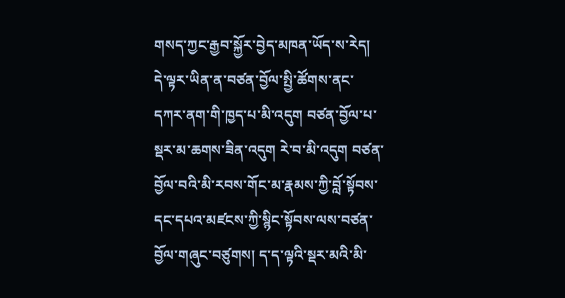གསད་ཀྱང་རྒྱབ་སྐྱོར་བྱེད་མཁན་ཡོད་ས་རེད། དེ་ལྟར་ཡིན་ན་བཙན་བྱོལ་སྤྱི་ཚོགས་ནང་དཀར་ནག་གི་ཁྱད་པ་མི་འདུག བཙན་བྱོལ་པ་སྡར་མ་ཆགས་ཟིན་འདུག རེ་བ་མི་འདུག བཙན་བྱོལ་བའི་མི་རབས་གོང་མ་རྣམས་ཀྱི་བློ་སྟོབས་དང་དཔའ་མཛངས་ཀྱི་སྙིང་སྟོབས་ལས་བཙན་བྱོལ་གཞུང་བཙུགས། ད་ད་ལྟའི་སྡར་མའི་མི་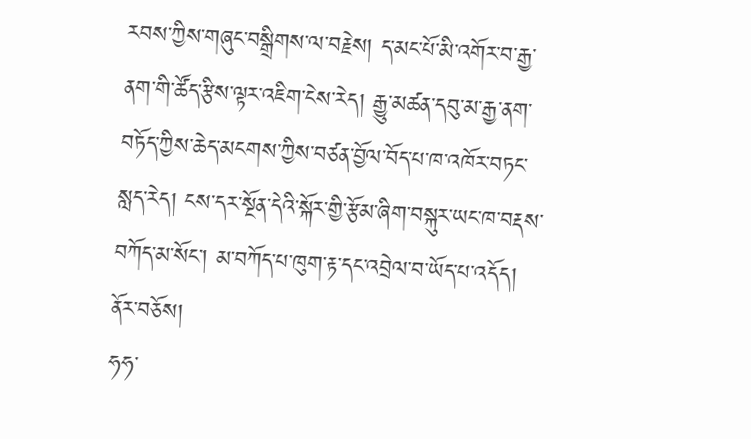རབས་ཀྱིས་གཞུང་བསྒྲིགས་ལ་བརྗེས། ད་མང་པོ་མི་འགོར་བ་རྒྱ་ནག་གི་ཚོད་རྩིས་ལྟར་འཇིག་ངེས་རེད། རྒྱུ་མཚན་དབུ་མ་རྒྱ་ནག་བཏོད་ཀྱིས་ཆེད་མངགས་ཀྱིས་བཙན་བྱོལ་བོད་པ་ཁ་འཁོར་བཏང་སླད་རེད། ངས་དར་སྔོན་དེའི་སྐོར་གྱི་རྩོམ་ཞིག་བསྐུར་ཡང་ཁ་བརྡས་བཀོད་མ་སོང་། མ་བཀོད་པ་ཁུག་རྟ་དང་འབྲེལ་བ་ཡོད་པ་འདོད།
ནོར་བཅོས།
ཧཧ་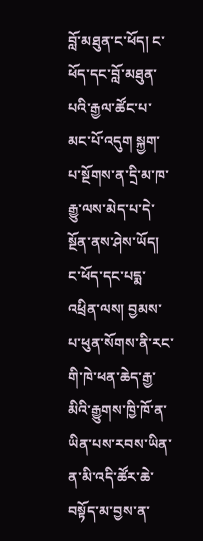བློ་མཐུན་ང་ཕོད། ང་ཕོད་དང་བློ་མཐུན་པའི་རྒྱལ་ཚོང་པ་མང་པོ་འདུག སྐྱག་པ་སྔོགས་ན་དྲི་མ་ཁ་རྒྱུ་ལས་མེད་པ་དེ་སྔོན་ནས་ཤེས་ཡོད། ང་ཕོད་དང་པདྨ་འཕྲིན་ལས། བྱམས་པ་ཕུན་སོགས་ནི་རང་གི་ཁེ་ཕན་ཆེད་རྒྱ་མིའི་རྒྱུགས་ཁྱི་ཁོ་ན་ཡིན་པས་རབས་ཡིན་ན་མི་འདི་ཚོར་ཆེ་བསྟོད་མ་བྱས་ན་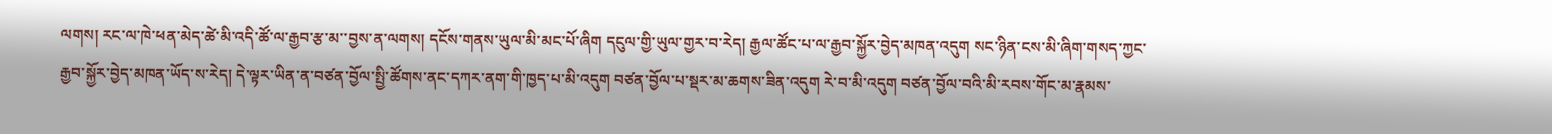ལགས། རང་ལ་ཁེ་ཕན་མེད་ཚེ་མི་འདི་ཚོ་ལ་རྒྱབ་རྩ་མ་་བྱས་ན་ལགས། དངོས་གནས་ཡུལ་མི་མང་པོ་ཞིག དངུལ་གྱི་ཡུལ་གྱར་བ་རེད། རྒྱལ་ཚོང་པ་ལ་རྒྱབ་སྐྱོར་བྱེད་མཁན་འདུག སང་ཉིན་ངས་མི་ཞིག་གསད་ཀྱང་རྒྱབ་སྐྱོར་བྱེད་མཁན་ཡོད་ས་རེད། དེ་ལྟར་ཡིན་ན་བཙན་བྱོལ་སྤྱི་ཚོགས་ནང་དཀར་ནག་གི་ཁྱད་པ་མི་འདུག བཙན་བྱོལ་པ་སྡར་མ་ཆགས་ཟིན་འདུག རེ་བ་མི་འདུག བཙན་བྱོལ་བའི་མི་རབས་གོང་མ་རྣམས་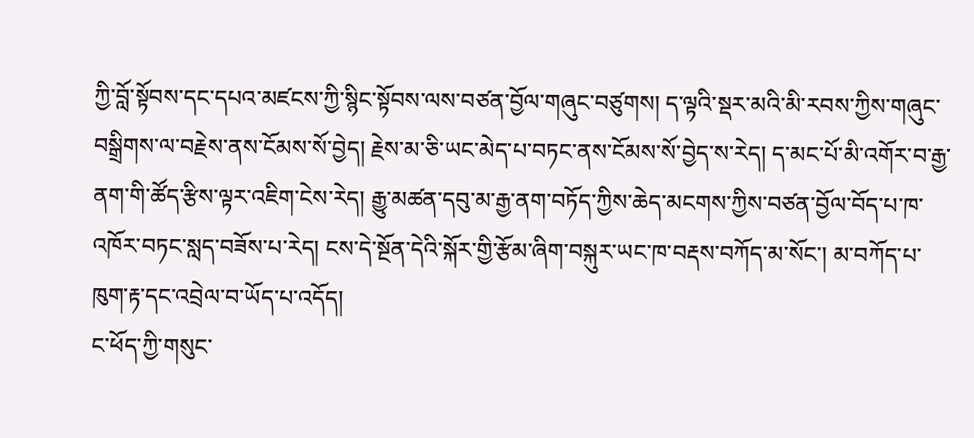ཀྱི་བློ་སྟོབས་དང་དཔའ་མཛངས་ཀྱི་སྙིང་སྟོབས་ལས་བཙན་བྱོལ་གཞུང་བཙུགས། ད་ལྟའི་སྡར་མའི་མི་རབས་ཀྱིས་གཞུང་བསྒྲིགས་ལ་བརྗེས་ནས་ངོམས་སོ་བྱེད། རྗེས་མ་ཅི་ཡང་མེད་པ་བཏང་ནས་ངོམས་སོ་བྱེད་ས་རེད། ད་མང་པོ་མི་འགོར་བ་རྒྱ་ནག་གི་ཚོད་རྩིས་ལྟར་འཇིག་ངེས་རེད། རྒྱུ་མཚན་དབུ་མ་རྒྱ་ནག་བཏོད་ཀྱིས་ཆེད་མངགས་ཀྱིས་བཙན་བྱོལ་བོད་པ་ཁ་འཁོར་བཏང་སླད་བཟོས་པ་རེད། ངས་དེ་སྔོན་དེའི་སྐོར་གྱི་རྩོམ་ཞིག་བསྐུར་ཡང་ཁ་བརྡས་བཀོད་མ་སོང་། མ་བཀོད་པ་ཁུག་རྟ་དང་འབྲེལ་བ་ཡོད་པ་འདོད།
ང་ཕོད་ཀྱི་གསུང་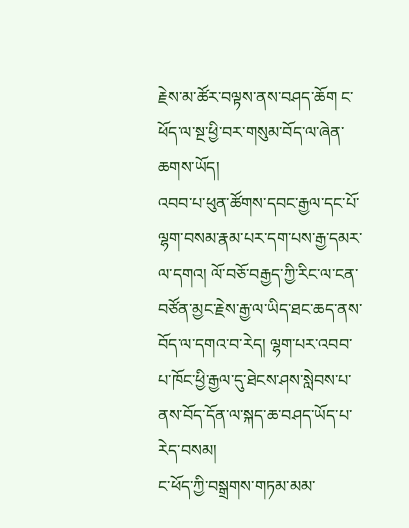རྗེས་མ་ཚོར་བལྟས་ནས་བཤད་ཆོག ང་ཕོད་ལ་སྔ་ཕྱི་བར་གསུམ་བོད་ལ་ཞེན་ཆགས་ཡོད།
འབབ་པ་ཕུན་ཚོགས་དབང་རྒྱལ་དང་པོ་ལྷག་བསམ་རྣམ་པར་དག་པས་རྒྱ་དམར་ལ་དགའ། ལོ་བཅོ་བརྒྱད་ཀྱི་རིང་ལ་ངན་བཙོན་མྱང་རྗེས་རྒྱ་ལ་ཡིད་ཐང་ཆད་ནས་བོད་ལ་དགའ་བ་རེད། ལྷག་པར་འབབ་པ་ཁོང་ཕྱི་རྒྱལ་དུ་ཐེངས་ཤས་སླེབས་པ་ནས་བོད་དོན་ལ་སྐད་ཆ་བཤད་ཡོད་པ་རེད་བསམ།
ང་ཕོད་ཀྱི་བསྒྲགས་གཏམ་མམ་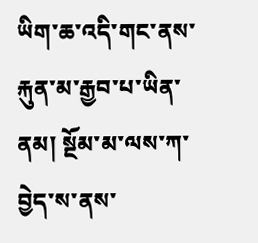ཡིག་ཆ་འདི་གང་ནས་རྐུན་མ་རྒྱབ་པ་ཡིན་ནམ། སྔོམ་མ་ལས་ཀ་བྱེད་ས་ནས་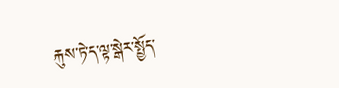རྐུས་ཏེ་ད་ལྟ་སྒེར་སྤྱོད་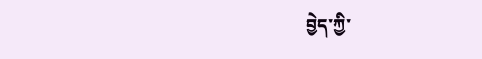བྱེད་ཀྱི་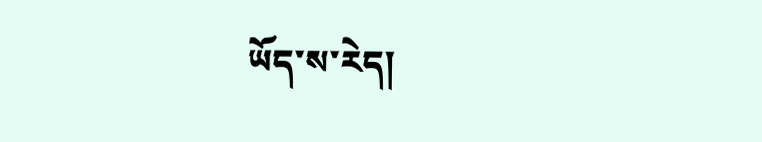ཡོད་ས་རེད།